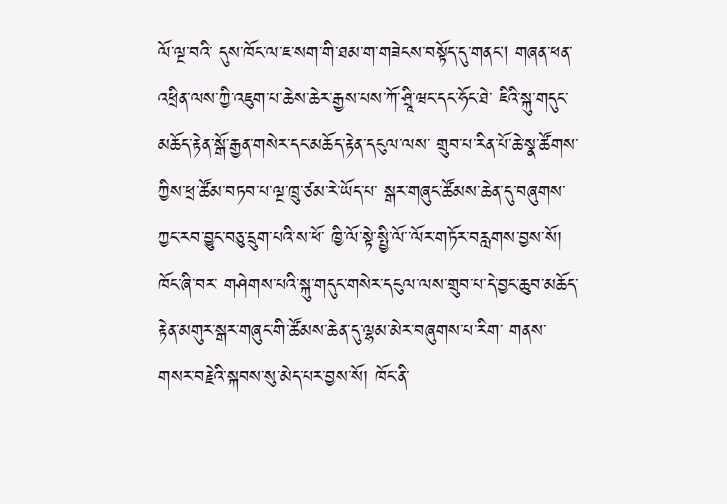ལོ་ལྔ་བའི་ དུས་ཁོང་ལ་ཇ་སག་གི་ཐམ་ག་གཟེངས་བསྟོད་དུ་གནང། གཞན་ཕན་ འཕྲིན་ལས་ཀྱི་འཇུག་པ་ཆེས་ཆེར་རྒྱས་པས་ཀོ་ཤྲཱི་ཝང་དང་ཧོང་ཐེ་ ཇིའི་སྐུ་གདུང་མཆོད་རྟེན་སྒོ་རྒྱན་གསེར་དང་མཆོད་རྟེན་དངུལ་ལས་ གྲུབ་པ་རིན་པོ་ཆེ་སྣ་ཚོགས་ཀྱིས་ཕྲ་ཚོམ་བཏབ་པ་ལྔ་ཁྲུ་ཙམ་རེ་ཡོད་པ་ སྒར་གཞུང་ཚོམས་ཆེན་དུ་བཞུགས་ཀྱང་རབ་བྱུང་བཅུ་དྲུག་པའི་ས་ཕོ་ ཁྱི་ལོ་སྟེ་སྤྱི་ལོ་་ལོར་གཏོར་བརླགས་བྱས་སོ། ཁོང་ཞི་བར་ གཤེགས་པའི་སྐུ་གདུང་གསེར་དངུལ་ལས་གྲུབ་པ་དེ་བྱང་ཆུབ་མཆོད་ རྟེན་མགུར་སྒར་གཞུང་གི་ཚོམས་ཆེན་དུ་ལྷམ་མེར་བཞུགས་པ་རིག་ གནས་གསར་བརྗེའི་སྐབས་སུ་མེད་པར་བྱས་སོ། ཁོང་ནི་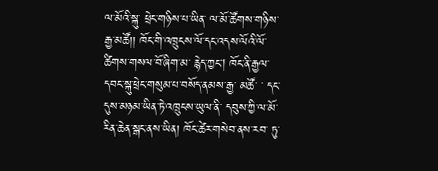ལ་མོའི་སྐུ་ ཕྲེང་གཉིས་པ་ཡིན་ ལ་མོ་ཚོགས་གཉིས་རྒྱ་མཚོ།། ཁོང་གི་འཁྲུངས་ལོ་དང་འདས་ལོའི་ལོ་ཚིགས་གསལ་བོ་ཞིག་མ་ རྙེད་ཀྱང། ཁོང་ནི་རྒྱལ་དབང་སྐུ་ཕྲེང་གསུམ་པ་བསོད་ནམས་རྒྱ་ མཚོ་ ་ དང་དུས་མཉམ་ཡིན་ཏེ་འཁྲུངས་ཡུལ་ནི་ དབུས་ཀྱི་ལ་མོ་རིན་ཆེན་སྒང་ནས་ཡིན། ཁོང་ཚེར་གསེབ་ནས་རབ་ ཏུ་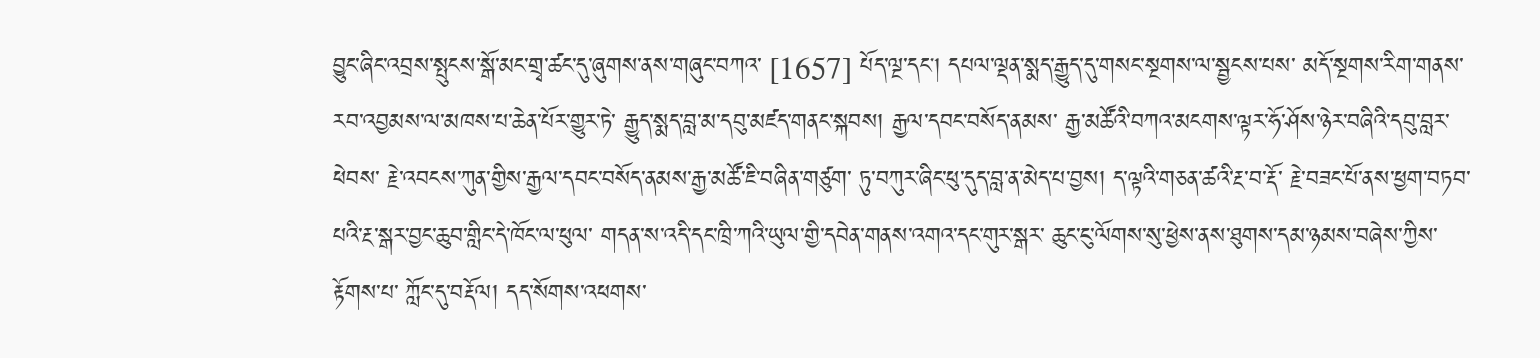བྱུང་ཞིང་འབྲས་སྤུངས་སྒོ་མང་གྲྭ་ཚང་དུ་ཞུགས་ནས་གཞུང་བཀའ་ [1657] པོད་ལྔ་དང། དཔལ་ལྡན་སྨད་རྒྱུད་དུ་གསང་སྔགས་ལ་སྦྱངས་པས་ མདོ་སྔགས་རིག་གནས་རབ་འབྱམས་ལ་མཁས་པ་ཆེན་པོར་གྱུར་ཏེ་ རྒྱུད་སྨད་བླ་མ་དབུ་མཛད་གནང་སྐབས། རྒྱལ་དབང་བསོད་ནམས་ རྒྱ་མཚོའི་བཀའ་མངགས་ལྟར་ཧོ་ཤོས་ཉེར་བཞིའི་དབུ་བླར་ཕེབས་ རྗེ་འབངས་ཀུན་གྱིས་རྒྱལ་དབང་བསོད་ནམས་རྒྱ་མཚོ་ཇི་བཞིན་གཙུག་ ཏུ་བཀུར་ཞིང་ཕུ་དུད་བླ་ན་མེད་པ་བྱས། ད་ལྟའི་གཅན་ཚའི་རྔ་བ་རྡོ་ རྗེ་བཟང་པོ་ནས་ཕྱག་བཏབ་པའི་རྔ་སྒར་བྱང་ཆུབ་གླིང་དེ་ཁོང་ལ་ཕུལ་ གདན་ས་འདི་དང་ཁྲི་ཀའི་ཡུལ་གྱི་དབེན་གནས་འགའ་དང་གུར་སྒར་ ཆུང་ངུ་ལོགས་སུ་ཕྱེས་ནས་ཐུགས་དམ་ཉམས་བཞེས་ཀྱིས་རྟོགས་པ་ ཀློང་དུ་བརྡོལ། དད་སོགས་འཕགས་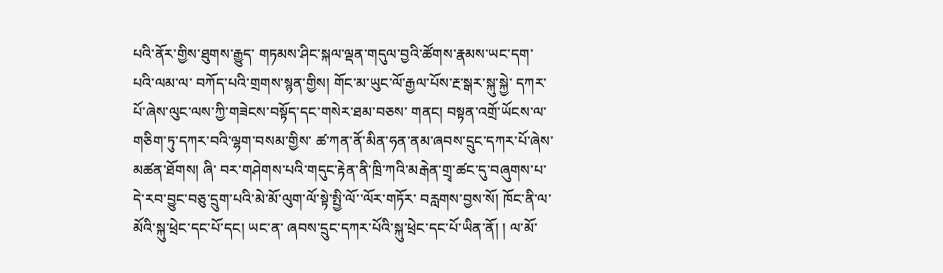པའི་ནོར་གྱིས་ཐུགས་རྒྱུད་ གཏམས་ཤིང་སྐལ་ལྡན་གདུལ་བྱའི་ཚོགས་རྣམས་ཡང་དག་པའི་ལམ་ལ་ བཀོད་པའི་གྲགས་སྙན་གྱིས། གོང་མ་ཡུང་ལོ་རྒྱལ་པོས་རྔ་སྒར་སྐུ་སྐྱེ་ དཀར་པོ་ཞེས་ལུང་ལས་ཀྱི་གཟེངས་བསྟོད་དང་གསེར་ཐམ་བཅས་ གནང། བསྟན་འགྲོ་ཡོངས་ལ་གཅིག་ཏུ་དཀར་བའི་ལྷག་བསམ་གྱིས་ ཚ་ཀན་ནོ་མིན་ཧན་ནམ་ཞབས་དྲུང་དཀར་པོ་ཞེས་མཚན་ཐོགས། ཞི་ བར་གཤེགས་པའི་གདུང་རྟེན་ནི་ཁྲི་ཀའི་མརྒེན་གྲྭ་ཚང་དུ་བཞུགས་པ་ དེ་རབ་བྱུང་བཅུ་དྲུག་པའི་མེ་མོ་ལུག་ལོ་སྟེ་སྤྱི་ལོ་་ལོར་གཏོར་ བརླགས་བྱས་སོ། ཁོང་ནི་ལ་མོའི་སྐུ་ཕྲེང་དང་པོ་དང། ཡང་ན་ ཞབས་དྲུང་དཀར་པོའི་སྐུ་ཕྲེང་དང་པོ་ཡིན་ནོ། ། ལ་མོ་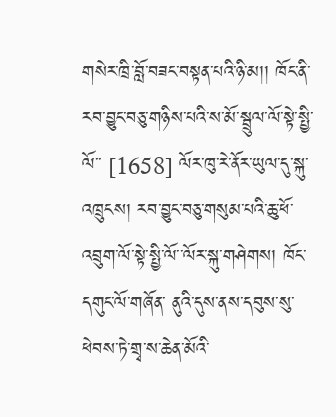གསེར་ཁྲི་བློ་བཟང་བསྟན་པའི་ཉི་མ།། ཁོང་ནི་རབ་བྱུང་བཅུ་གཉིས་པའི་ས་མོ་སྦྲུལ་ལོ་སྟེ་སྤྱི་ལོ་་ [1658] ལོར་ཁུ་རེ་ནོར་ཡུལ་དུ་སྐུ་འཁྲུངས། རབ་བྱུང་བཅུ་གསུམ་པའི་ཆུ་ཕོ་ འབྲུག་ལོ་སྟེ་སྤྱི་ལོ་་ལོར་སྐུ་གཤེགས། ཁོང་དགུང་ལོ་གཞོན་ ནུའི་དུས་ནས་དབུས་སུ་ཕེབས་ཏེ་གྲྭ་ས་ཆེན་མོའི་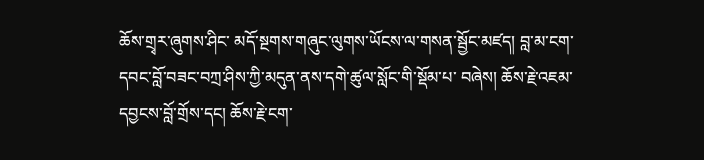ཆོས་གྲྭར་ཞུགས་ཤིང་ མདོ་སྔགས་གཞུང་ལུགས་ཡོངས་ལ་གསན་སྦྱོང་མཛད། བླ་མ་ངག་ དབང་བློ་བཟང་བཀྲ་ཤིས་ཀྱི་མདུན་ནས་དགེ་ཚུལ་སློང་གི་སྡོམ་པ་ བཞེས། ཆོས་རྗེ་འཇམ་དབྱངས་བློ་གྲོས་དང། ཆོས་རྗེ་ངག་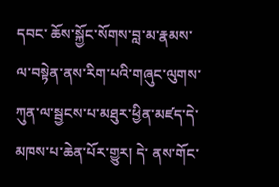དབང་ ཆོས་སྐྱོང་སོགས་བླ་མ་རྣམས་ལ་བསྟེན་ནས་རིག་པའི་གཞུང་ལུགས་ ཀུན་ལ་སྦྱངས་པ་མཐུར་ཕྱིན་མཛད་དེ་མཁས་པ་ཆེན་པོར་གྱུར། དེ་ ནས་གོང་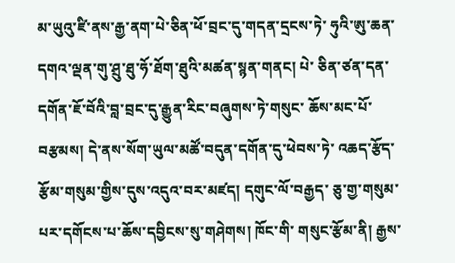མ་ཡུའུ་ཛི་ནས་རྒྱ་ནག་པེ་ཅིན་ཕོ་བྲང་དུ་གདན་དྲངས་ཏེ་ ཧུའི་ཨུ་ཆན་དགའ་ལྡན་གུ་ཤྲུ་ཐུ་ཧོ་ཐོག་ཐུའི་མཚན་སྙན་གནང། པེ་ ཅིན་ཙན་དན་དགོན་ཇོ་བོའི་བླ་བྲང་དུ་རྒྱུན་རིང་བཞུགས་ཏེ་གསུང་ ཆོས་མང་པོ་བརྩམས། དེ་ནས་སོག་ཡུལ་མཚོ་བདུན་དགོན་དུ་ཕེབས་ཏེ་ འཆད་རྩོད་རྩོམ་གསུམ་གྱིས་དུས་འདུའ་བར་མཛད། དགུང་ལོ་བརྒྱད་ ཅུ་གྱ་གསུམ་པར་དགོངས་པ་ཆོས་དབྱིངས་སུ་གཤེགས། ཁོང་གི་ གསུང་རྩོམ་ནི། རྒྱས་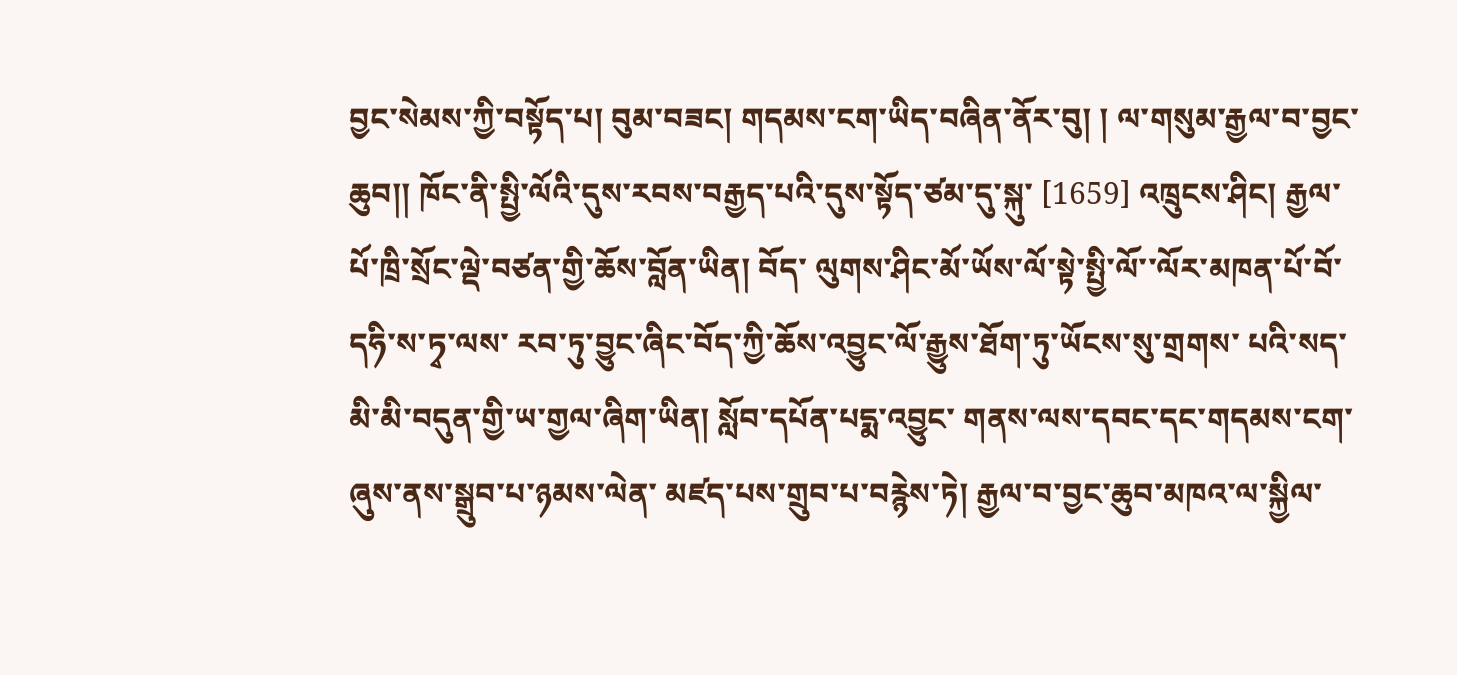བྱང་སེམས་ཀྱི་བསྟོད་པ། བུམ་བཟང། གདམས་ངག་ཡིད་བཞིན་ནོར་བུ། ། ལ་གསུམ་རྒྱལ་བ་བྱང་ཆུབ།། ཁོང་ནི་སྤྱི་ལོའི་དུས་རབས་བརྒྱད་པའི་དུས་སྟོད་ཙམ་དུ་སྐུ་ [1659] འཁྲུངས་ཤིང། རྒྱལ་པོ་ཁྲི་སྲོང་ལྡེ་བཙན་གྱི་ཆོས་བློན་ཡིན། བོད་ ལུགས་ཤིང་མོ་ཡོས་ལོ་སྟེ་སྤྱི་ལོ་་ལོར་མཁན་པོ་བོ་དཧི་ས་ཏྭ་ལས་ རབ་ཏུ་བྱུང་ཞིང་བོད་ཀྱི་ཆོས་འབྱུང་ལོ་རྒྱུས་ཐོག་ཏུ་ཡོངས་སུ་གྲགས་ པའི་སད་མི་མི་བདུན་གྱི་ཡ་གྱལ་ཞིག་ཡིན། སློབ་དཔོན་པདྨ་འབྱུང་ གནས་ལས་དབང་དང་གདམས་ངག་ཞུས་ནས་སྒྲུབ་པ་ཉམས་ལེན་ མཛད་པས་གྲུབ་པ་བརྙེས་ཏེ། རྒྱལ་བ་བྱང་ཆུབ་མཁའ་ལ་སྐྱིལ་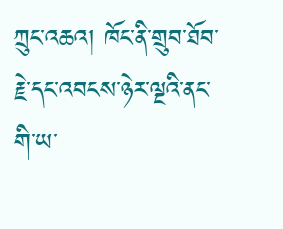ཀྲུང་འཆའ། ཁོང་ནི་གྲུབ་ཐོབ་རྗེ་དང་འབངས་ཉེར་ལྔའི་ནང་གི་ཡ་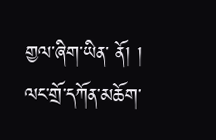གྱལ་ཞིག་ཡིན་ ནོ། ། ལང་གྲོ་དཀོན་མཆོག་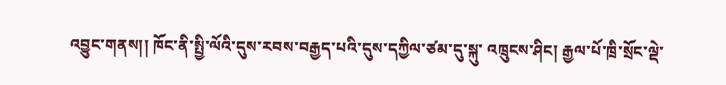འབྱུང་གནས།། ཁོང་ནི་སྤྱི་ལོའི་དུས་རབས་བརྒྱད་པའི་དུས་དཀྱིལ་ཙམ་དུ་སྐུ་ འཁྲུངས་ཤིང། རྒྱལ་པོ་ཁྲི་སྲོང་ལྡེ་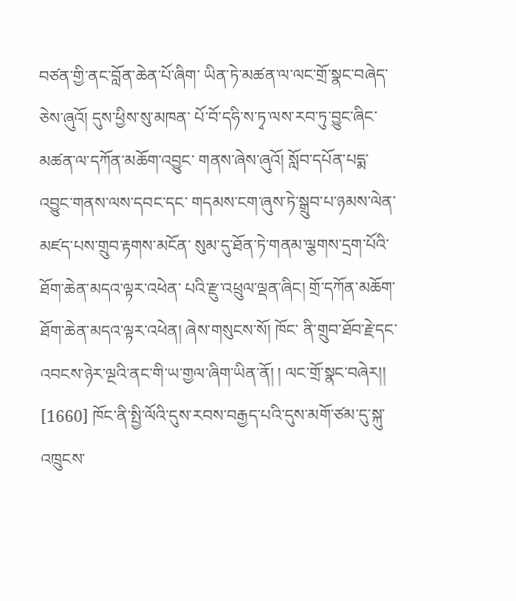བཙན་གྱི་ནང་བློན་ཆེན་པོ་ཞིག་ ཡིན་ཏེ་མཚན་ལ་ལང་གྲོ་སྣང་བཞེད་ཅེས་ཞུའོ། དུས་ཕྱིས་སུ་མཁན་ པོ་བོ་དཧི་ས་ཏྭ་ལས་རབ་ཏུ་བྱུང་ཞིང་མཚན་ལ་དཀོན་མཆོག་འབྱུང་ གནས་ཞེས་ཞུའོ། སློབ་དཔོན་པདྨ་འབྱུང་གནས་ལས་དབང་དང་ གདམས་ངག་ཞུས་ཏེ་སྒྲུབ་པ་ཉམས་ལེན་མཛད་པས་གྲུབ་རྟགས་མངོན་ སུམ་དུ་ཐོན་ཏེ་གནམ་ལྕགས་དྲག་པོའི་ཐོག་ཆེན་མདའ་ལྟར་འཕེན་ པའི་རྫུ་འཕྲུལ་ལྡན་ཞིང། གྲོ་དཀོན་མཆོག་ཐོག་ཆེན་མདའ་ལྟར་འཕེན། ཞེས་གསུངས་སོ། ཁོང་ ནི་གྲུབ་ཐོབ་རྗེ་དང་འབངས་ཉེར་ལྔའི་ནང་གི་ཡ་གྱལ་ཞིག་ཡིན་ནོ། ། ལང་གྲོ་སྣང་བཞེར།། [1660] ཁོང་ནི་སྤྱི་ལོའི་དུས་རབས་བརྒྱད་པའི་དུས་མགོ་ཙམ་དུ་སྐུ་ འཁྲུངས་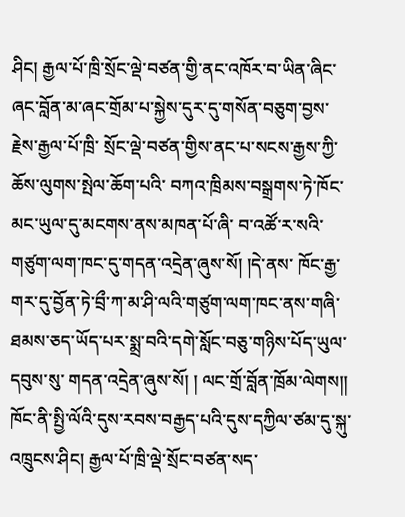ཤིང། རྒྱལ་པོ་ཁྲི་སྲོང་ལྡེ་བཙན་གྱི་ནང་འཁོར་བ་ཡིན་ཞིང་ ཞང་བློན་མ་ཞང་གྲོམ་པ་སྐྱེས་དུར་དུ་གསོན་བཅུག་བྱས་རྗེས་རྒྱལ་པོ་ཁྲི་ སྲོང་ལྡེ་བཙན་གྱིས་ནང་པ་སངས་རྒྱས་ཀྱི་ཆོས་ལུགས་སྤེལ་ཆོག་པའི་ བཀའ་ཁྲིམས་བསྒྲགས་ཏེ་ཁོང་མང་ཡུལ་དུ་མངགས་ནས་མཁན་པོ་ཞི་ བ་འཚོ་ར་སའི་གཙུག་ལག་ཁང་དུ་གདན་འདྲེན་ཞུས་སོ། །དེ་ནས་ ཁོང་རྒྱ་གར་དུ་བྱོན་ཏེ་བྲྀ་ཀ་མ་ཤི་ལའི་གཙུག་ལག་ཁང་ནས་གཞི་ ཐམས་ཅད་ཡོད་པར་སྨྲ་བའི་དགེ་སློང་བཅུ་གཉིས་པོད་ཡུལ་དབུས་སུ་ གདན་འདྲེན་ཞུས་སོ། ། ལང་གྲོ་བློན་ཁྲོམ་ལེགས།། ཁོང་ནི་སྤྱི་ལོའི་དུས་རབས་བརྒྱད་པའི་དུས་དཀྱིལ་ཙམ་དུ་སྐུ་ འཁྲུངས་ཤིང། རྒྱལ་པོ་ཁྲི་ལྡེ་སྲོང་བཙན་སད་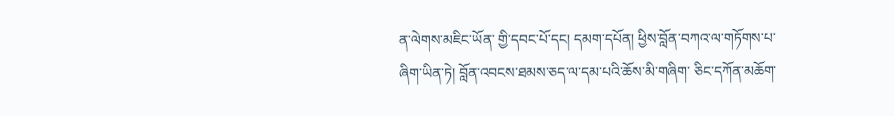ན་ལེགས་མཇིང་ཡོན་ གྱི་དབང་པོ་དང། དམག་དཔོན། ཕྱིས་བློན་བཀའ་ལ་གཏོགས་པ་ ཞིག་ཡིན་ཏེ། བློན་འབངས་ཐམས་ཅད་ལ་དམ་པའི་ཆོས་མི་གཞིག་ ཅིང་དཀོན་མཆོག་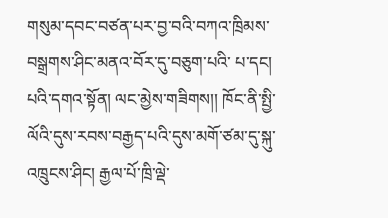གསུམ་དབང་བཙན་པར་བྱ་བའི་བཀའ་ཁྲིམས་ བསྒྲགས་ཤིང་མནའ་བོར་དུ་བཅུག་པའི་ པ་དང། པའི་དགའ་སྟོན། ལང་མྱེས་གཟིགས།། ཁོང་ནི་སྤྱི་ལོའི་དུས་རབས་བརྒྱད་པའི་དུས་མགོ་ཙམ་དུ་སྐུ་ འཁྲུངས་ཤིང། རྒྱལ་པོ་ཁྲི་ལྡེ་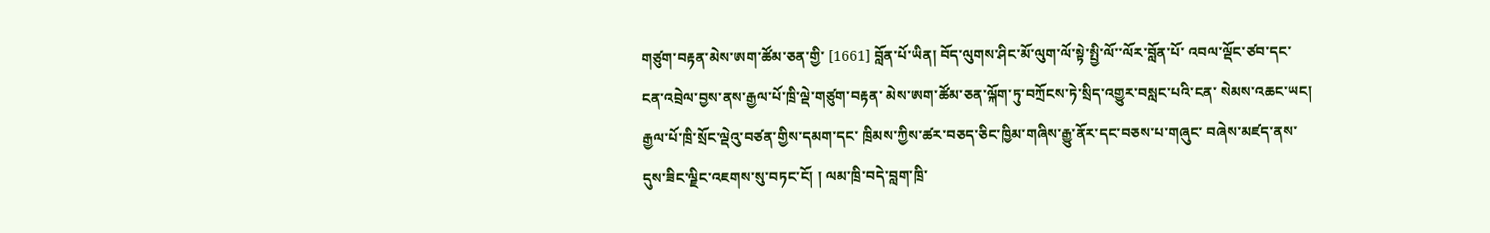གཙུག་བརྟན་མེས་ཨག་ཚོམ་ཅན་གྱི་ [1661] བློན་པོ་ཡིན། བོད་ལུགས་ཤིང་མོ་ལུག་ལོ་སྟེ་སྤྱི་ལོ་་ལོར་བློན་པོ་ འབལ་ལྡོང་ཙབ་དང་ངན་འབྲེལ་བྱས་ནས་རྒྱལ་པོ་ཁྲི་ལྡེ་གཙུག་བརྟན་ མེས་ཨག་ཚོམ་ཅན་ལྐོག་ཏུ་བཀྲོངས་ཏེ་སྲིད་འགྱུར་བསླང་པའི་ངན་ སེམས་འཆང་ཡང། རྒྱལ་པོ་ཁྲི་སྲོང་ལྡེའུ་བཙན་གྱིས་དམག་དང་ ཁྲིམས་ཀྱིས་ཚར་བཅད་ཅིང་ཁྱིམ་གཞིས་རྒྱུ་ནོར་དང་བཅས་པ་གཞུང་ བཞེས་མཛད་ནས་དུས་ཟིང་ལྗིང་འཇགས་སུ་བཏང་ངོ། ། ལམ་ཁྲི་བདེ་བླག་ཁྲི་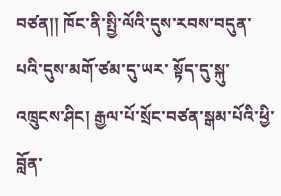བཙན།། ཁོང་ནི་སྤྱི་ལོའི་དུས་རབས་བདུན་པའི་དུས་མགོ་ཙམ་དུ་ཡར་ སྟོད་དུ་སྐུ་འཁྲུངས་ཤིང། རྒྱལ་པོ་སྲོང་བཙན་སྒམ་པོའི་ཕྱི་བློན་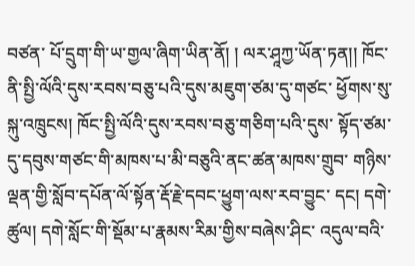བཙན་ པོ་དྲུག་གི་ཡ་གྱལ་ཞིག་ཡིན་ནོ། ། ལར་ཤཱཀྱ་ཡོན་ཏན།། ཁོང་ནི་སྤྱི་ལོའི་དུས་རབས་བཅུ་པའི་དུས་མཇུག་ཙམ་དུ་གཙང་ ཕྱོགས་སུ་སྐུ་འཁྲུངས། ཁོང་སྤྱི་ལོའི་དུས་རབས་བཅུ་གཅིག་པའི་དུས་ སྟོད་ཙམ་དུ་དབུས་གཙང་གི་མཁས་པ་མི་བཅུའི་ནང་ཚན་མཁས་གྲུབ་ གཉིས་ལྡན་གྱི་སློབ་དཔོན་ལོ་སྟོན་རྡོ་རྗེ་དབང་ཕྱུག་ལས་རབ་བྱུང་ དང། དགེ་ཚུལ། དགེ་སློང་གི་སྡོམ་པ་རྣམས་རིམ་གྱིས་བཞེས་ཤིང་ འདུལ་བའི་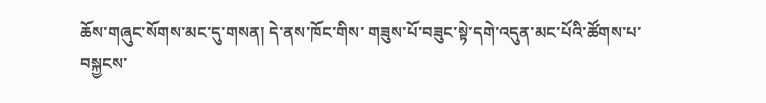ཆོས་གཞུང་སོགས་མང་དུ་གསན། དེ་ནས་ཁོང་གིས་ གཟུས་པོ་བཟུང་སྟེ་དགེ་འདུན་མང་པོའི་ཚོགས་པ་བསྐྱངས་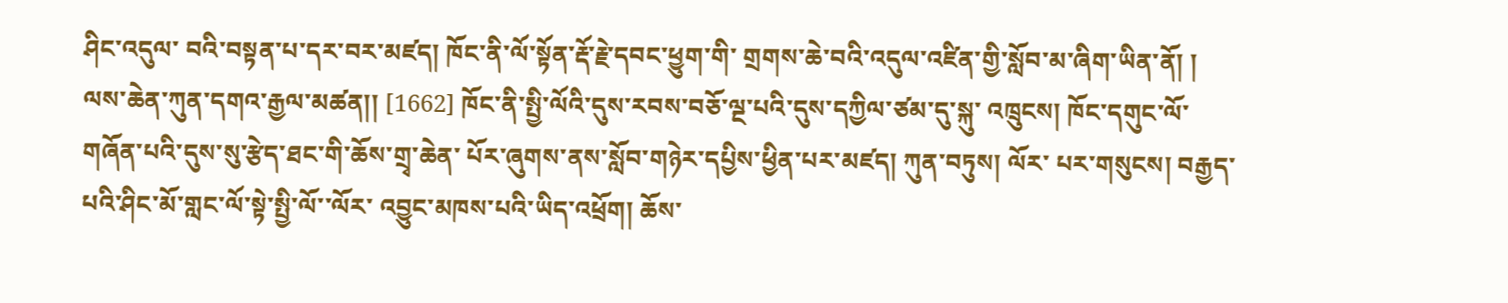ཤིང་འདུལ་ བའི་བསྟན་པ་དར་བར་མཛད། ཁོང་ནི་ལོ་སྟོན་རྡོ་རྗེ་དབང་ཕྱུག་གི་ གྲགས་ཆེ་བའི་འདུལ་འཛིན་གྱི་སློབ་མ་ཞིག་ཡིན་ནོ། ། ལས་ཆེན་ཀུན་དགའ་རྒྱལ་མཚན།། [1662] ཁོང་ནི་སྤྱི་ལོའི་དུས་རབས་བཅོ་ལྔ་པའི་དུས་དཀྱིལ་ཙམ་དུ་སྐུ་ འཁྲུངས། ཁོང་དགུང་ལོ་གཞོན་པའི་དུས་སུ་རྩེད་ཐང་གི་ཆོས་གྲྭ་ཆེན་ པོར་ཞུགས་ནས་སློབ་གཉེར་དཔྱིས་ཕྱིན་པར་མཛད། ཀུན་བཏུས། ལོར་ པར་གསུངས། བརྒྱད་པའི་ཤིང་མོ་གླང་ལོ་སྟེ་སྤྱི་ལོ་་ལོར་ འབྱུང་མཁས་པའི་ཡིད་འཕྲོག། ཆོས་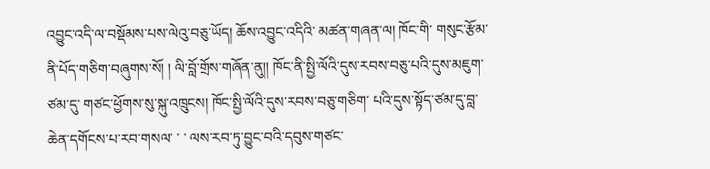འབྱུང་འདི་ལ་བསྡོམས་པས་ལེའུ་བཅུ་ཡོད། ཆོས་འབྱུང་འདིའི་ མཚན་གཞན་ལ། ཁོང་གི་ གསུང་རྩོམ་ནི་པོད་གཅིག་བཞུགས་སོ། ། ལི་བློ་གྲོས་གཞོན་ནུ།། ཁོང་ནི་སྤྱི་ལོའི་དུས་རབས་བཅུ་པའི་དུས་མཇུག་ཙམ་དུ་ གཙང་ཕྱོགས་སུ་སྐུ་འཁྲུངས། ཁོང་སྤྱི་ལོའི་དུས་རབས་བཅུ་གཅིག་ པའི་དུས་སྟོད་ཙམ་དུ་བླ་ཆེན་དགོངས་པ་རབ་གསལ་ ་ ་ ལས་རབ་ཏུ་བྱུང་བའི་དབུས་གཙང་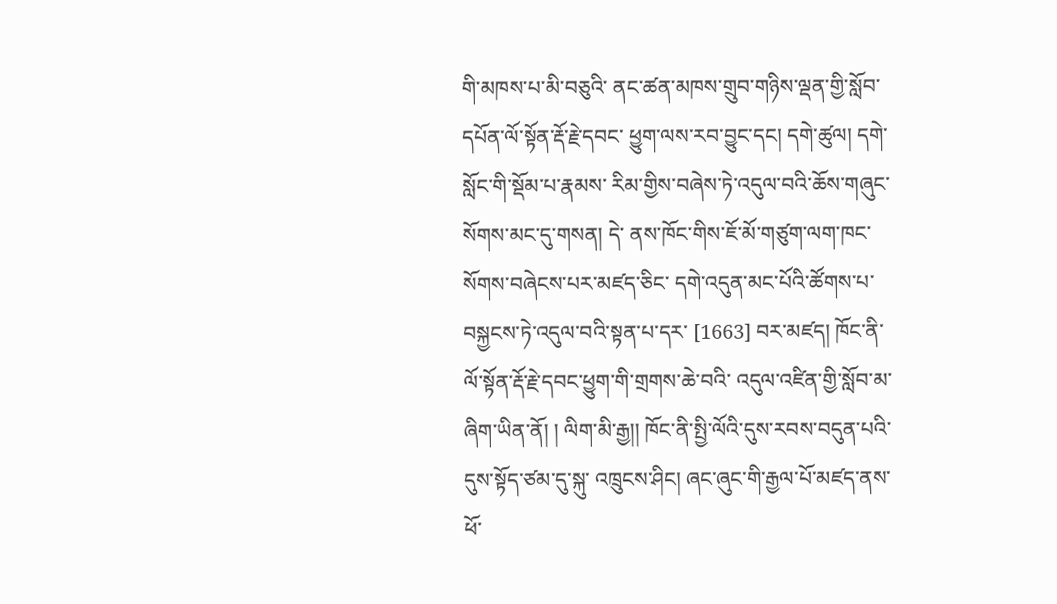གི་མཁས་པ་མི་བཅུའི་ ནང་ཚན་མཁས་གྲུབ་གཉིས་ལྡན་གྱི་སློབ་དཔོན་ལོ་སྟོན་རྡོ་རྗེ་དབང་ ཕྱུག་ལས་རབ་བྱུང་དང། དགེ་ཚུལ། དགེ་སློང་གི་སྡོམ་པ་རྣམས་ རིམ་གྱིས་བཞེས་ཏེ་འདུལ་བའི་ཆོས་གཞུང་སོགས་མང་དུ་གསན། དེ་ ནས་ཁོང་གིས་ཇོ་མོ་གཙུག་ལག་ཁང་སོགས་བཞེངས་པར་མཛད་ཅིང་ དགེ་འདུན་མང་པོའི་ཚོགས་པ་བསྐྱངས་ཏེ་འདུལ་བའི་སྟན་པ་དར་ [1663] བར་མཛད། ཁོང་ནི་ལོ་སྟོན་རྡོ་རྗེ་དབང་ཕྱུག་གི་གྲགས་ཆེ་བའི་ འདུལ་འཛིན་གྱི་སློབ་མ་ཞིག་ཡིན་ནོ། ། ལིག་མི་རྒྱ།། ཁོང་ནི་སྤྱི་ལོའི་དུས་རབས་བདུན་པའི་དུས་སྟོད་ཙམ་དུ་སྐུ་ འཁྲུངས་ཤིང། ཞང་ཞུང་གི་རྒྱལ་པོ་མཛད་ནས་ཕོ་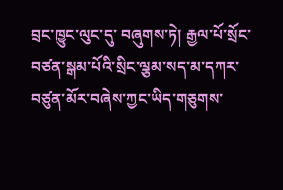བྲང་ཁྱུང་ལུང་དུ་ བཞུགས་ཏེ། རྒྱལ་པོ་སྲོང་བཙན་སྒམ་པོའི་སྲིང་ལྕམ་སད་མ་དཀར་ བཙུན་མོར་བཞེས་ཀྱང་ཡིད་གཅུགས་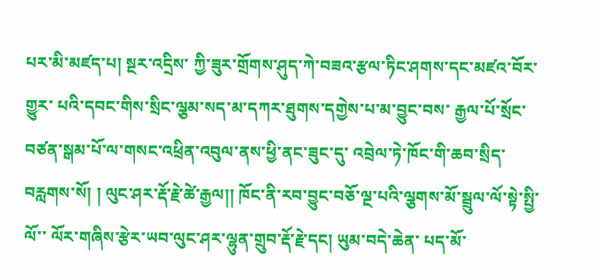པར་མི་མཛད་པ། སྔར་འདྲིས་ ཀྱི་ཟུར་གྲོགས་ཤུད་ཀེ་བཟའ་རྩལ་ཏིང་ཤགས་དང་མཛའ་བོར་གྱུར་ པའི་དབང་གིས་སྲིང་ལྕམ་སད་མ་དཀར་ཐུགས་དགྱེས་པ་མ་བྱུང་བས་ རྒྱལ་པོ་སྲོང་བཙན་སྒམ་པོ་ལ་གསང་འཕྲིན་འབུལ་ནས་ཕྱི་ནང་ཟུང་དུ་ འབྲེལ་ཏེ་ཁོང་གི་ཆབ་སྲིད་བརླགས་སོ། ། ལུང་ཤར་རྡོ་རྗེ་ཚེ་རྒྱལ།། ཁོང་ནི་རབ་བྱུང་བཅོ་ལྔ་པའི་ལྕགས་མོ་སྦྲུལ་ལོ་སྟེ་སྤྱི་ལོ་་ ལོར་གཞིས་རྩེར་ཡབ་ལུང་ཤར་ལྷུན་གྲུབ་རྡོ་རྗེ་དང། ཡུམ་བདེ་ཆེན་ པད་མོ་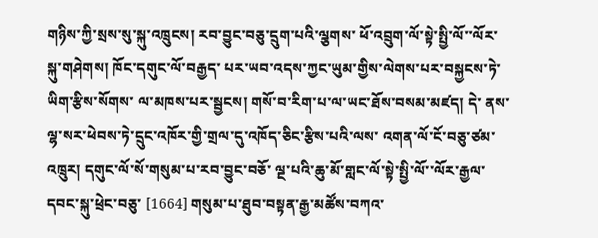གཉིས་ཀྱི་སྲས་སུ་སྐུ་འཁྲུངས། རབ་བྱུང་བཅུ་དྲུག་པའི་ལྕགས་ ཕོ་འབྲུག་ལོ་སྟེ་སྤྱི་ལོ་་ལོར་སྐུ་གཤེགས། ཁོང་དགུང་ལོ་བརྒྱད་ པར་ཡབ་འདས་ཀྱང་ཡུམ་གྱིས་ལེགས་པར་བསྐྱངས་ཏེ་ཡིག་རྩིས་སོགས་ ལ་མཁས་པར་སྦྱངས། གསོ་བ་རིག་པ་ལ་ཡང་ཐོས་བསམ་མཛད། དེ་ ནས་ལྷ་སར་ཕེབས་ཏེ་དྲུང་འཁོར་གྱི་གྲལ་དུ་འཁོད་ཅིང་རྩིས་པའི་ལས་ འགན་ལོ་ངོ་བཅུ་ཙམ་འཁྲུར། དགུང་ལོ་སོ་གསུམ་པ་རབ་བྱུང་བཅོ་ ལྔ་པའི་ཆུ་མོ་གླང་ལོ་སྟེ་སྤྱི་ལོ་་ལོར་རྒྱལ་དབང་སྐུ་ཕྲེང་བཅུ་ [1664] གསུམ་པ་ཐུབ་བསྟན་རྒྱ་མཚོས་བཀའ་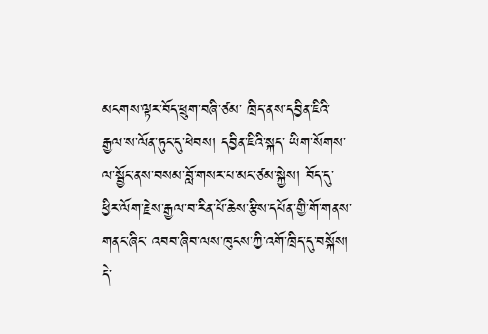མངགས་ལྟར་བོད་ཕྲུག་བཞི་ཙམ་ ཁྲིད་ནས་དབྱིན་ཇིའི་རྒྱལ་ས་ལོན་ཏུང་དུ་ཕེབས། དབྱིན་ཇིའི་སྐད་ ཡིག་སོགས་ལ་སྦྱོང་ནས་བསམ་བློ་གསར་པ་མང་ཙམ་སྐྱེས། བོད་དུ་ ཕྱིར་ལོག་རྗེས་རྒྱལ་བ་རིན་པོ་ཆེས་རྩིས་དཔོན་གྱི་གོ་གནས་གནང་ཞིང་ འབབ་ཞིབ་ལས་ཁུངས་ཀྱི་འགོ་ཁྲིད་དུ་བསྐོས། དེ་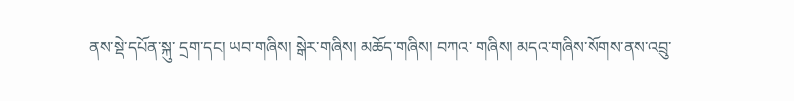ནས་སྡེ་དཔོན་སྐུ་ དྲག་དང། ཡབ་གཞིས། སྒེར་གཞིས། མཆོད་གཞིས། བཀའ་ གཞིས། མདའ་གཞིས་སོགས་ནས་འབྲུ་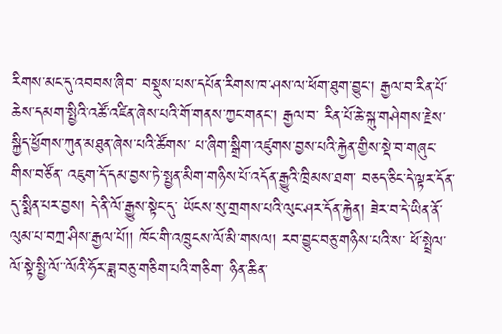རིགས་མང་དུ་འབབས་ཞིབ་ བསྡུས་པས་དཔོན་རིགས་ཁ་ཤས་ལ་ཕོག་ཐུག་བྱུང། རྒྱལ་བ་རིན་པོ་ ཆེས་དམག་སྤྱིའི་འཚོ་འཛིན་ཞེས་པའི་གོ་གནས་ཀྱང་གནང། རྒྱལ་བ་ རིན་པོ་ཆེ་སྐུ་གཤེགས་རྗེས་སྐྱིད་ཕྱོགས་ཀུན་མཐུན་ཞེས་པའི་ཚོགས་ པ་ཞིག་སྒྲིག་འཛུགས་བྱས་པའི་རྐྱེན་གྱིས་སྡེ་བ་གཞུང་གིས་བཙོན་ འཇུག་དོ་དམ་བྱས་ཏེ་སྤྱན་མིག་གཉིས་པོ་འདོན་རྒྱུའི་ཁྲིམས་ཐག་ བཅད་ཅིང་དེ་ལྟར་དོན་དུ་སྨིན་པར་བྱས། དེ་ནི་ལོ་རྒྱུས་སྟེང་དུ་ ཡོངས་སུ་གྲགས་པའི་ལུང་ཤར་དོན་རྐྱེན། ཟེར་བ་དེ་ཡིན་ནོ་ ལུམ་པ་བཀྲ་ཤིས་རྒྱལ་པོ།། ཁོང་གི་འཁྲུངས་ལོ་མི་གསལ། རབ་བྱུང་བཅུ་གཉིས་པའི་ས་ ཕོ་སྤྲེལ་ལོ་སྟེ་སྤྱི་ལོ་་ལོའི་ཧོར་ཟླ་བཅུ་གཅིག་པའི་གཅིག་ ཉིན་ཆིན་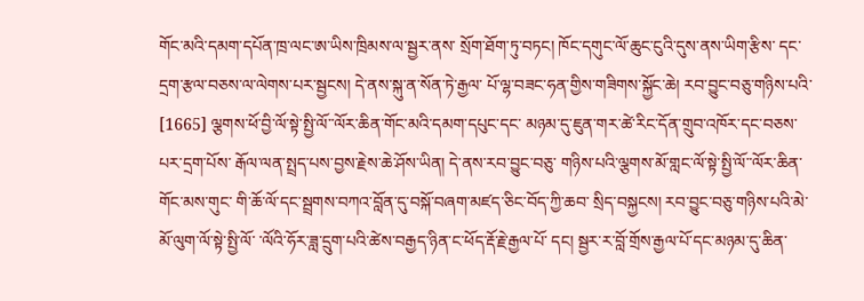གོང་མའི་དམག་དཔོན་ཁྲ་ལང་ཨ་ཡིས་ཁྲིམས་ལ་སྦྱར་ནས་ སྲོག་ཐོག་ཏུ་བཏང། ཁོང་དགུང་ལོ་ཆུང་ངུའི་དུས་ནས་ཡིག་རྩིས་ དང་དྲག་རྩལ་བཅས་ལ་ལེགས་པར་སྦྱངས། དེ་ནས་སྐུ་ན་སོན་ཏེ་རྒྱལ་ པོ་ལྷ་བཟང་ཧན་གྱིས་གཟིགས་སྐྱོང་ཆེ། རབ་བྱུང་བཅུ་གཉིས་པའི་ [1665] ལྕགས་ཕོ་བྱི་ལོ་སྟེ་སྤྱི་ལོ་་ལོར་ཆིན་གོང་མའི་དམག་དཔུང་དང་ མཉམ་དུ་ཇུན་གར་ཚེ་རིང་དོན་གྲུབ་འཁོར་དང་བཅས་པར་དྲག་པོས་ རྒོལ་ལན་སྤྲད་པས་བྱས་རྗེས་ཆེ་ཤོས་ཡིན། དེ་ནས་རབ་བྱུང་བཅུ་ གཉིས་པའི་ལྕགས་མོ་གླང་ལོ་སྟེ་སྤྱི་ལོ་་ལོར་ཆིན་གོང་མས་གུང་ གི་ཆོ་ལོ་དང་སྦྲགས་བཀའ་བློན་དུ་བསྐོ་བཞག་མཛད་ཅིང་བོད་ཀྱི་ཆབ་ སྲིད་བསྐྱངས། རབ་བྱུང་བཅུ་གཉིས་པའི་མེ་མོ་ལུག་ལོ་སྟེ་སྤྱི་ལོ་ ་ལོའི་ཧོར་ཟླ་དྲུག་པའི་ཚེས་བརྒྱད་ཉིན་ང་ཕོད་རྡོ་རྗེ་རྒྱལ་པོ་ དང། སྦྱར་ར་བློ་གྲོས་རྒྱལ་པོ་དང་མཉམ་དུ་ཆིན་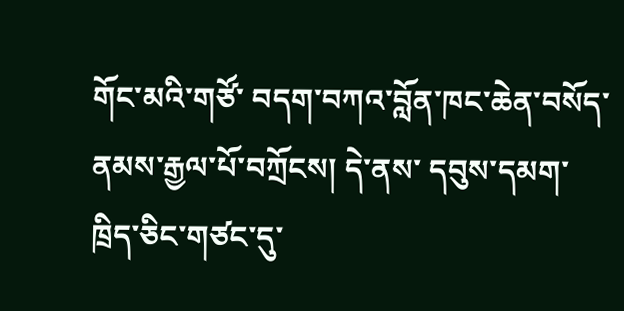གོང་མའི་གཙོ་ བདག་བཀའ་བློན་ཁང་ཆེན་བསོད་ནམས་རྒྱལ་པོ་བཀྲོངས། དེ་ནས་ དབུས་དམག་ཁྲིད་ཅིང་གཙང་དུ་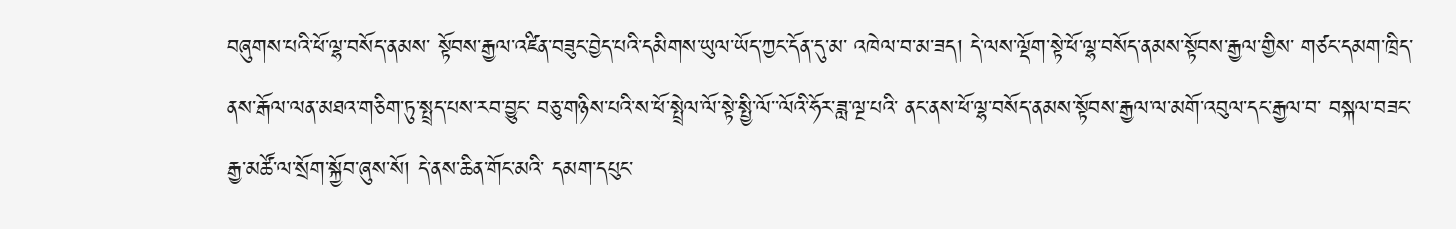བཞུགས་པའི་ཕོ་ལྷ་བསོད་ནམས་ སྟོབས་རྒྱལ་འཛིན་བཟུང་བྱེད་པའི་དམིགས་ཡུལ་ཡོད་ཀྱང་དོན་དུ་མ་ འཁེལ་བ་མ་ཟད། དེ་ལས་ལྡོག་སྟེ་ཕོ་ལྷ་བསོད་ནམས་སྟོབས་རྒྱལ་གྱིས་ གཙང་དམག་ཁྲིད་ནས་རྒོལ་ལན་མཐའ་གཅིག་ཏུ་སྤྲད་པས་རབ་བྱུང་ བཅུ་གཉིས་པའི་ས་ཕོ་སྤྲེལ་ལོ་སྟེ་སྤྱི་ལོ་་ལོའི་ཧོར་ཟླ་ལྔ་པའི་ ནང་ནས་ཕོ་ལྷ་བསོད་ནམས་སྟོབས་རྒྱལ་ལ་མགོ་འབུལ་དང་རྒྱལ་བ་ བསྐལ་བཟང་རྒྱ་མཚོ་ལ་སྲོག་སྐྱོབ་ཞུས་སོ། དེ་ནས་ཆིན་གོང་མའི་ དམག་དཔུང་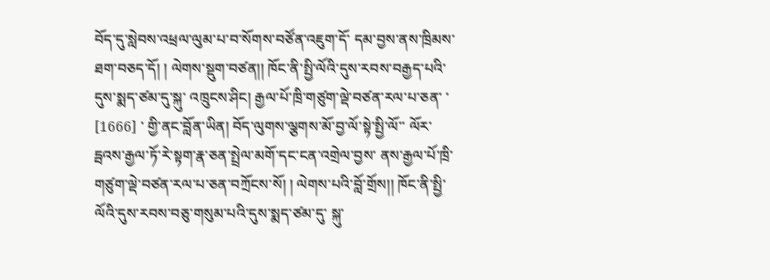བོད་དུ་སླེབས་འཕྲལ་ལུམ་པ་བ་སོགས་བཙོན་འཇུག་དོ་ དམ་བྱས་ནས་ཁྲིམས་ཐག་བཅད་དོ། ། ལེགས་སྡུག་བཙན།། ཁོང་ནི་སྤྱི་ལོའི་དུས་རབས་བརྒྱད་པའི་དུས་སྨད་ཙམ་དུ་སྐུ་ འཁྲུངས་ཤིང། རྒྱལ་པོ་ཁྲི་གཙུག་ལྡེ་བཙན་རལ་པ་ཅན་ ་ [1666] ་ གྱི་ནང་བློན་ཡིན། བོད་ལུགས་ལྕགས་མོ་བྱ་ལོ་སྟེ་སྤྱི་ལོ་་ ལོར་དྦའས་རྒྱལ་ཏོ་རེ་སྟག་རྣ་ཅན་སྤྲེལ་མགོ་དང་ངན་འགྲེལ་བྱས་ ནས་རྒྱལ་པོ་ཁྲི་གཙུག་ལྡེ་བཙན་རལ་པ་ཅན་བཀྲོངས་སོ། ། ལེགས་པའི་བློ་གྲོས།། ཁོང་ནི་སྤྱི་ལོའི་དུས་རབས་བཅུ་གསུམ་པའི་དུས་སྨད་ཙམ་དུ་ སྐུ་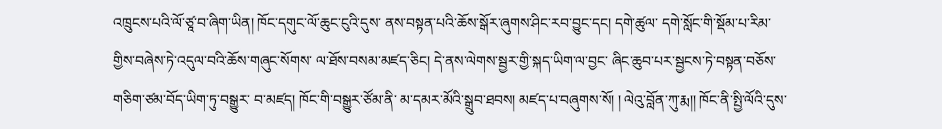འཁྲུངས་པའི་ལོ་ཙཱ་བ་ཞིག་ཡིན། ཁོང་དགུང་ལོ་ཆུང་ངུའི་དུས་ ནས་བསྟན་པའི་ཆོས་སྒོར་ཞུགས་ཤིང་རབ་བྱུང་དང། དགེ་ཚུལ་ དགེ་སློང་གི་སྡོམ་པ་རིམ་གྱིས་བཞེས་ཏེ་འདུལ་བའི་ཆོས་གཞུང་སོགས་ ལ་ཐོས་བསམ་མཛད་ཅིང། དེ་ནས་ལེགས་སྦྱར་གྱི་སྐད་ཡིག་ལ་བྱང་ ཞིང་ཆུབ་པར་སྦྱངས་ཏེ་བསྟན་བཅོས་གཅིག་ཙམ་བོད་ཡིག་ཏུ་བསྒྱུར་ བ་མཛད། ཁོང་གི་བསྒྱུར་ཙོམ་ནི་ མ་དམར་མོའི་སྒྲུབ་ཐབས། མཛད་པ་བཞུགས་སོ། ། ལེའུ་བློན་ཀུ་རྨ།། ཁོང་ནི་སྤྱི་ལོའི་དུས་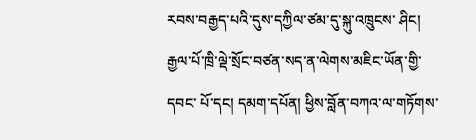རབས་བརྒྱད་པའི་དུས་དཀྱིལ་ཙམ་དུ་སྐུ་འཁྲུངས་ ཤིང། རྒྱལ་པོ་ཁྲི་ལྡེ་སྲོང་བཙན་སད་ན་ལེགས་མཇིང་ཡོན་གྱི་དབང་ པོ་དང། དམག་དཔོན། ཕྱིས་བློན་བཀའ་ལ་གཏོགས་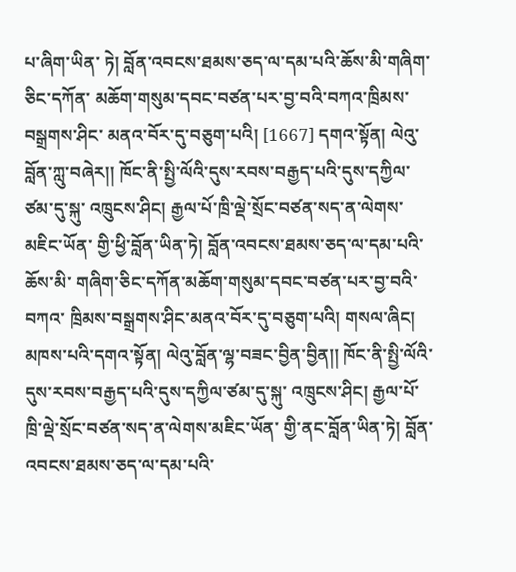པ་ཞིག་ཡིན་ ཏེ། བློན་འབངས་ཐམས་ཅད་ལ་དམ་པའི་ཆོས་མི་གཞིག་ཅིང་དཀོན་ མཆོག་གསུམ་དབང་བཙན་པར་བྱ་བའི་བཀའ་ཁྲིམས་བསྒྲགས་ཤིང་ མནའ་བོར་དུ་བཅུག་པའི། [1667] དགའ་སྟོན། ལེའུ་བློན་ཀླུ་བཞེར།། ཁོང་ནི་སྤྱི་ལོའི་དུས་རབས་བརྒྱད་པའི་དུས་དཀྱིལ་ཙམ་དུ་སྐུ་ འཁྲུངས་ཤིང། རྒྱལ་པོ་ཁྲི་ལྡེ་སྲོང་བཙན་སད་ན་ལེགས་མཇིང་ཡོན་ གྱི་ཕྱི་བློན་ཡིན་ཏེ། བློན་འབངས་ཐམས་ཅད་ལ་དམ་པའི་ཆོས་མི་ གཞིག་ཅིང་དཀོན་མཆོག་གསུམ་དབང་བཙན་པར་བྱ་བའི་བཀའ་ ཁྲིམས་བསྒྲགས་ཤིང་མནའ་བོར་དུ་བཅུག་པའི། གསལ་ཞིང། མཁས་པའི་དགའ་སྟོན། ལེའུ་བློན་ལྷ་བཟང་བྱིན་བྱིན།། ཁོང་ནི་སྤྱི་ལོའི་དུས་རབས་བརྒྱད་པའི་དུས་དཀྱིལ་ཙམ་དུ་སྐུ་ འཁྲུངས་ཤིང། རྒྱལ་པོ་ཁྲི་ལྡེ་སྲོང་བཙན་སད་ན་ལེགས་མཇིང་ཡོན་ གྱི་ནང་བློན་ཡིན་ཏེ། བློན་འབངས་ཐམས་ཅད་ལ་དམ་པའི་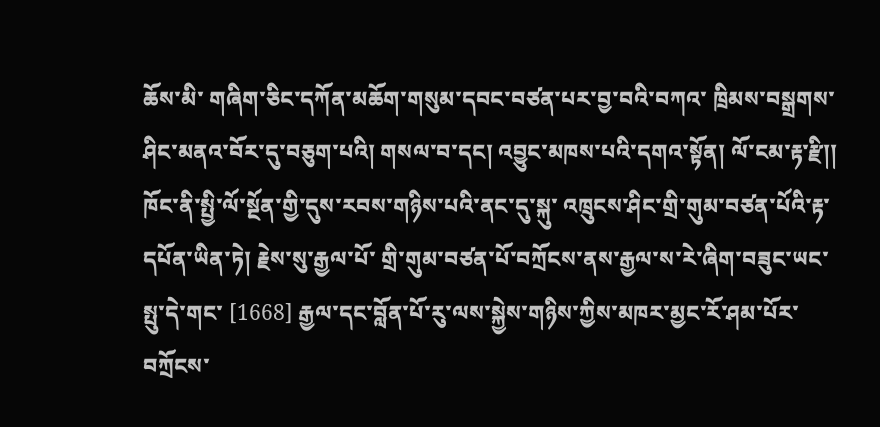ཆོས་མི་ གཞིག་ཅིང་དཀོན་མཆོག་གསུམ་དབང་བཙན་པར་བྱ་བའི་བཀའ་ ཁྲིམས་བསྒྲགས་ཤིང་མནའ་བོར་དུ་བཅུག་པའི། གསལ་བ་དང། འབྱུང་མཁས་པའི་དགའ་སྟོན། ལོ་ངམ་རྟ་རྫི།། ཁོང་ནི་སྤྱི་ལོ་སྔོན་གྱི་དུས་རབས་གཉིས་པའི་ནང་དུ་སྐུ་ འཁྲུངས་ཤིང་གྲི་གུམ་བཙན་པོའི་རྟ་དཔོན་ཡིན་ཏེ། རྗེས་སུ་རྒྱལ་པོ་ གྲི་གུམ་བཙན་པོ་བཀྲོངས་ནས་རྒྱལ་ས་རེ་ཞིག་བཟུང་ཡང་སྤུ་དེ་གང་ [1668] རྒྱལ་དང་བློན་པོ་རུ་ལས་སྐྱེས་གཉིས་ཀྱིས་མཁར་མྱང་རོ་ཤམ་པོར་ བཀྲོངས་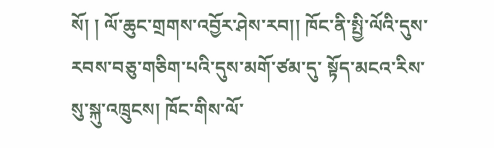སོ། ། ལོ་ཆུང་གྲགས་འབྱོར་ཤེས་རབ།། ཁོང་ནི་སྤྱི་ལོའི་དུས་རབས་བཅུ་གཅིག་པའི་དུས་མགོ་ཙམ་དུ་ སྟོད་མངའ་རིས་སུ་སྐུ་འཁྲུངས། ཁོང་གིས་ལོ་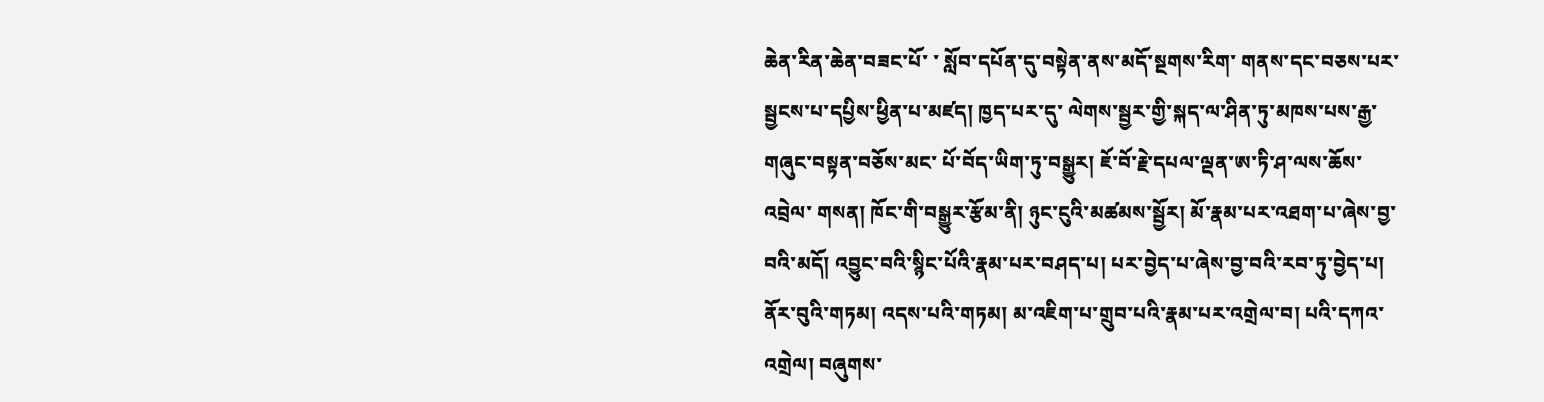ཆེན་རིན་ཆེན་བཟང་པོ་ ་ སློབ་དཔོན་དུ་བསྟེན་ནས་མདོ་སྔགས་རིག་ གནས་དང་བཅས་པར་སྦྱངས་པ་དཔྱིས་ཕྱིན་པ་མཛད། ཁྱད་པར་དུ་ ལེགས་སྦྱར་གྱི་སྐད་ལ་ཤིན་ཏུ་མཁས་པས་རྒྱ་གཞུང་བསྟན་བཅོས་མང་ པོ་བོད་ཡིག་ཏུ་བསྒྱུར། ཇོ་བོ་རྗེ་དཔལ་ལྡན་ཨ་ཏི་ཤ་ལས་ཆོས་འབྲེལ་ གསན། ཁོང་གི་བསྒྱུར་རྩོམ་ནི། ཉུང་ངུའི་མཚམས་སྦྱོར། མོ་རྣམ་པར་འཐག་པ་ཞེས་བྱ་བའི་མདོ། འབྱུང་བའི་སྙིང་པོའི་རྣམ་པར་བཤད་པ། པར་བྱེད་པ་ཞེས་བྱ་བའི་རབ་ཏུ་བྱེད་པ། ནོར་བུའི་གཏམ། འདས་པའི་གཏམ། མ་འཇིག་པ་གྲུབ་པའི་རྣམ་པར་འགྲེལ་བ། པའི་དཀའ་འགྲེལ། བཞུགས་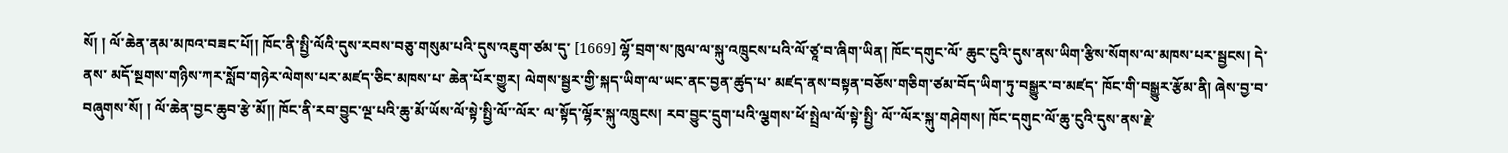སོ། ། ལོ་ཆེན་ནམ་མཁའ་བཟང་པོ།། ཁོང་ནི་སྤྱི་ལོའི་དུས་རབས་བཅུ་གསུམ་པའི་དུས་འཇུག་ཙམ་དུ་ [1669] ལྷོ་བྲག་ས་ཁུལ་ལ་སྐུ་འཁྲུངས་པའི་ལོ་ཙཱ་བ་ཞིག་ཡིན། ཁོང་དགུང་ལོ་ ཆུང་ངུའི་དུས་ནས་ཡིག་རྩིས་སོགས་ལ་མཁས་པར་སྦྱངས། དེ་ནས་ མདོ་སྔགས་གཉིས་ཀར་སློབ་གཉེར་ལེགས་པར་མཛད་ཅིང་མཁས་པ་ ཆེན་པོར་གྱུར། ལེགས་སྦྱར་གྱི་སྐད་ཡིག་ལ་ཡང་ནང་བྱན་ཚུད་པ་ མཛད་ནས་བསྟན་བཅོས་གཅིག་ཙམ་བོད་ཡིག་ཏུ་བསྒྱུར་བ་མཛད་ ཁོང་གི་བསྒྱུར་རྩོམ་ནི། ཞེས་བྱ་བ་བཞུགས་སོ། ། ལོ་ཆེན་བྱང་ཆུབ་རྩེ་མོ།། ཁོང་ནི་རབ་བྱུང་ལྔ་པའི་ཆུ་མོ་ཡོས་ལོ་སྟེ་སྤྱི་ལོ་་ལོར་ ལ་སྟོད་ལྷོར་སྐུ་འཁྲུངས། རབ་བྱུང་དྲུག་པའི་ལྕགས་ཕོ་སྤྲེལ་ལོ་སྟེ་སྤྱི་ ལོ་་ལོར་སྐུ་གཤེགས། ཁོང་དགུང་ལོ་ཆུ་ངུའི་དུས་ནས་རྗེ་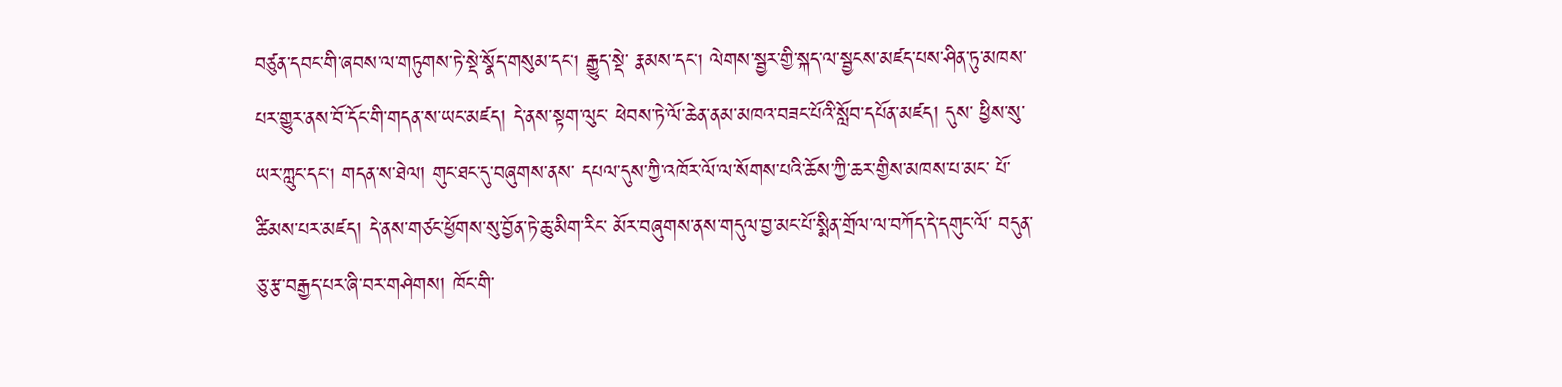བཙུན་དབང་གི་ཞབས་ལ་གཏུགས་ཏེ་སྡེ་སྣོད་གསུམ་དང། རྒྱུད་སྡེ་ རྣམས་དང། ལེགས་སྦྱར་གྱི་སྐད་ལ་སྦྱངས་མཛད་པས་ཤིན་ཏུ་མཁས་ པར་གྱུར་ནས་བོ་དོང་གི་གདན་ས་ཡང་མཛད། དེ་ནས་སྟག་ལུང་ ཕེབས་ཏེ་ལོ་ཆེན་ནམ་མཁའ་བཟང་པོའི་སློབ་དཔོན་མཛད། དུས་ ཕྱིས་སུ་ཡར་ཀླུང་དང། གདན་ས་ཐེལ། གུང་ཐང་དུ་བཞུགས་ནས་ དཔལ་དུས་ཀྱི་འཁོར་ལོ་ལ་སོགས་པའི་ཆོས་ཀྱི་ཆར་གྱིས་མཁས་པ་མང་ པོ་ཚིམས་པར་མཛད། དེ་ནས་གཙང་ཕྱོགས་སུ་བྱོན་ཏེ་ཆུ་མིག་རིང་ མོར་བཞུགས་ནས་གདུལ་བྱ་མང་པོ་སྨིན་གྲོལ་ལ་བཀོད་དེ་དགུང་ལོ་ བདུན་ཅུ་རྩ་བརྒྱད་པར་ཞི་བར་གཤེགས། ཁོང་གི་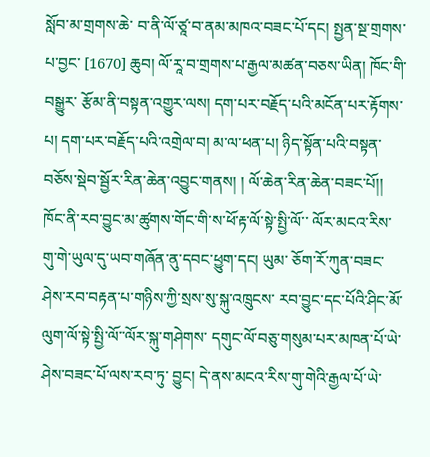སློབ་མ་གྲགས་ཆེ་ བ་ནི་ལོ་ཙཱ་བ་ནམ་མཁའ་བཟང་པོ་དང། སྤྱན་སྔ་གྲགས་པ་བྱང་ [1670] ཆུབ། ལོ་རཱ་བ་གྲགས་པ་རྒྱལ་མཚན་བཅས་ཡིན། ཁོང་གི་བསྒྱུར་ རྩོམ་ནི་བསྟན་འགྱུར་ལས། དག་པར་བརྗོད་པའི་མངོན་པར་རྟོགས་པ། དག་པར་བརྗོད་པའི་འགྲེལ་བ། མ་ལ་ཕན་པ། ཉིད་སྟོན་པའི་བསྟན་བཅོས་སྡེབ་སྦྱོར་རིན་ཆེན་འབྱུང་གནས། ། ལོ་ཆེན་རིན་ཆེན་བཟང་པོ།། ཁོང་ནི་རབ་བྱུང་མ་ཚུགས་གོང་གི་ས་ཕོ་རྟ་ལོ་སྟེ་སྤྱི་ལོ་་ ལོར་མངའ་རིས་གུ་གེ་ཡུལ་དུ་ཡབ་གཞོན་ནུ་དབང་ཕྱུག་དང། ཡུམ་ ཅོག་རོ་ཀུན་བཟང་ཤེས་རབ་བརྟན་པ་གཉིས་ཀྱི་སྲས་སུ་སྐུ་འཁྲུངས་ རབ་བྱུང་དང་པོའི་ཤིང་མོ་ལུག་ལོ་སྟེ་སྤྱི་ལོ་་ལོར་སྐུ་གཤེགས་ དགུང་ལོ་བཅུ་གསུམ་པར་མཁན་པོ་ཡེ་ཤེས་བཟང་པོ་ལས་རབ་ཏུ་ བྱུང། དེ་ནས་མངའ་རིས་གུ་གེའི་རྒྱལ་པོ་ཡེ་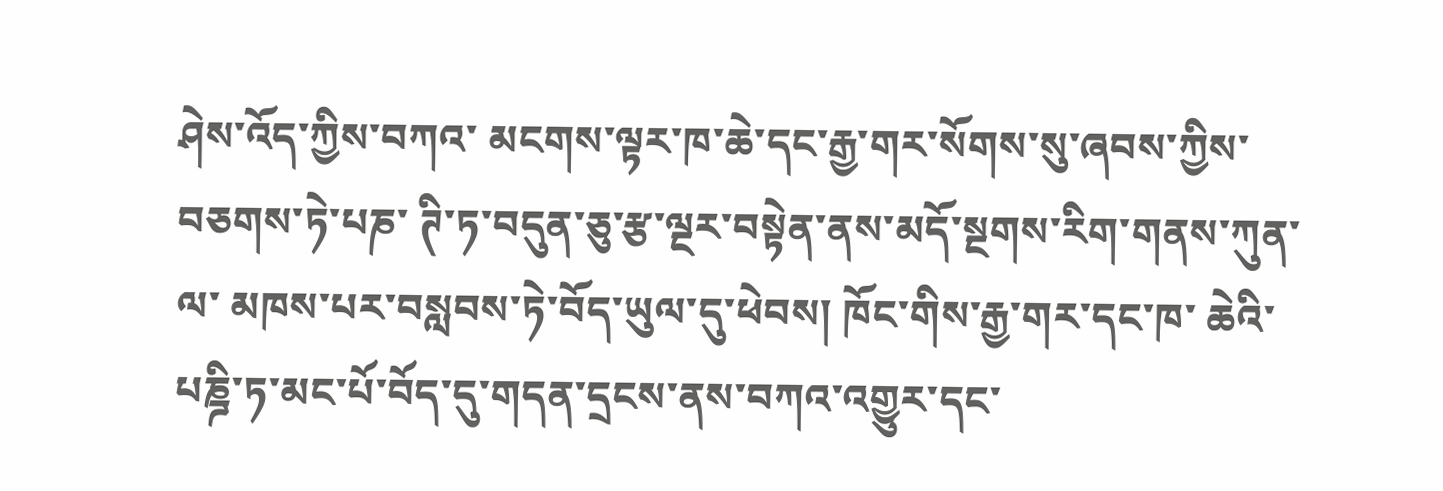ཤེས་འོད་ཀྱིས་བཀའ་ མངགས་ལྟར་ཁ་ཆེ་དང་རྒྱ་གར་སོགས་སུ་ཞབས་ཀྱིས་བཅགས་ཏེ་པཎ་ ཊི་ཏ་བདུན་ཅུ་རྩ་ལྔར་བསྟེན་ནས་མདོ་སྔགས་རིག་གནས་ཀུན་ལ་ མཁས་པར་བསླབས་ཏེ་བོད་ཡུལ་དུ་ཕེབས། ཁོང་གིས་རྒྱ་གར་དང་ཁ་ ཆེའི་པཎྜི་ཏ་མང་པོ་བོད་དུ་གདན་དྲངས་ནས་བཀའ་འགྱུར་དང་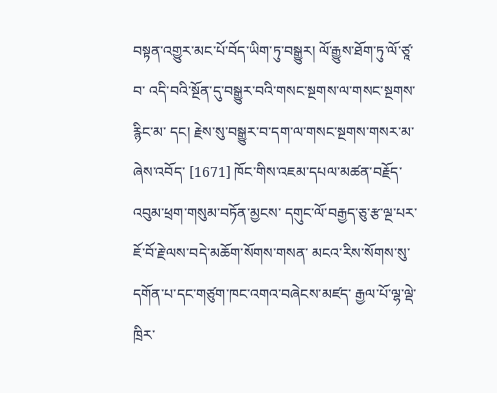བསྟན་འགྱུར་མང་པོ་བོད་ཡིག་ཏུ་བསྒྱུར། ལོ་རྒྱུས་ཐོག་ཏུ་ལོ་ཙཱ་བ་ འདི་བའི་སྔོན་དུ་བསྒྱུར་བའི་གསང་སྔགས་ལ་གསང་སྔགས་རྙིང་མ་ དང། རྗེས་སུ་བསྒྱུར་བ་དག་ལ་གསང་སྔགས་གསར་མ་ཞེས་འབོད་ [1671] ཁོང་གིས་འཇམ་དཔལ་མཚན་བརྗོད་འབུམ་ཕྲག་གསུམ་བཏོན་མྱངས་ དགུང་ལོ་བརྒྱད་ཅུ་རྩ་ལྔ་པར་ཇོ་བོ་རྗེ་ལས་བདེ་མཆོག་སོགས་གསན་ མངའ་རིས་སོགས་སུ་དགོན་པ་དང་གཙུག་ཁང་འགའ་བཞེངས་མཛད་ རྒྱལ་པོ་ལྷ་ལྡེ་ཁྲིར་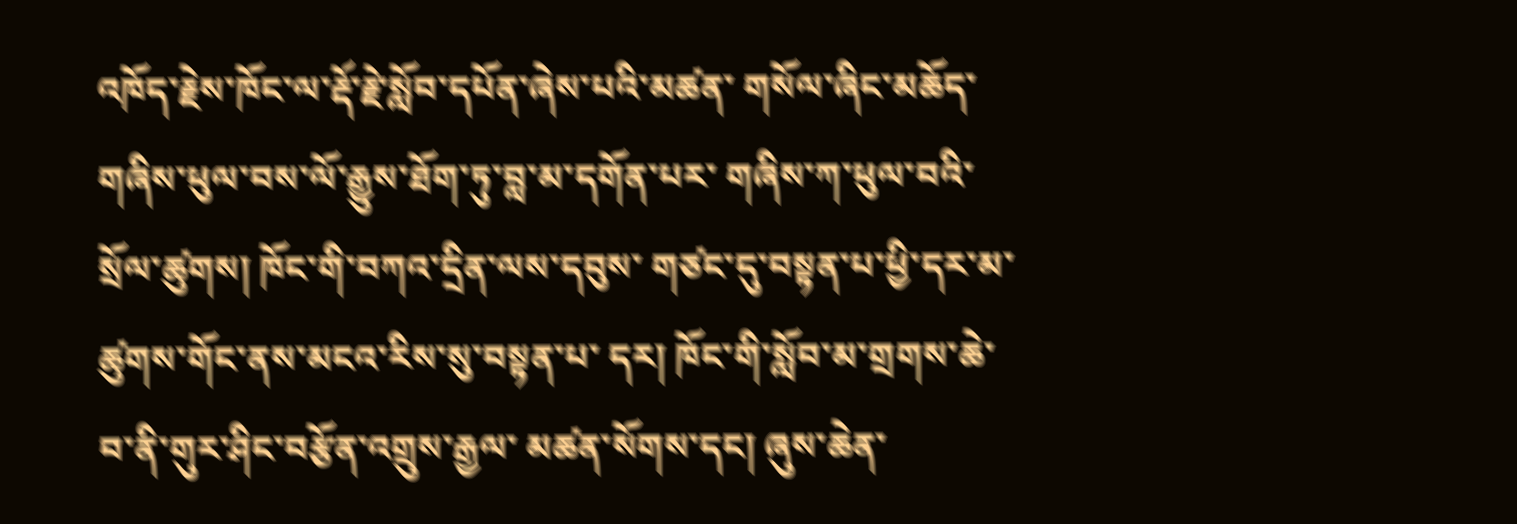འཁོད་རྗེས་ཁོང་ལ་རྡོ་རྗེ་སློབ་དཔོན་ཞེས་པའི་མཚན་ གསོལ་ཞིང་མཆོད་གཞིས་ཕུལ་བས་ལོ་རྒྱུས་ཐོག་ཏུ་བླ་མ་དགོན་པར་ གཞིས་ཀ་ཕུལ་བའི་སྲོལ་ཚུགས། ཁོང་གི་བཀའ་དྲིན་ལས་དབུས་ གཙང་དུ་བསྟན་པ་ཕྱི་དར་མ་ཚུགས་གོང་ནས་མངའ་རིས་སུ་བསྟན་པ་ དར། ཁོང་གི་སློབ་མ་གྲགས་ཆེ་བ་ནི་གུར་ཤིང་བརྩོན་འགྲུས་རྒྱལ་ མཚན་སོགས་དང། ཞུས་ཆེན་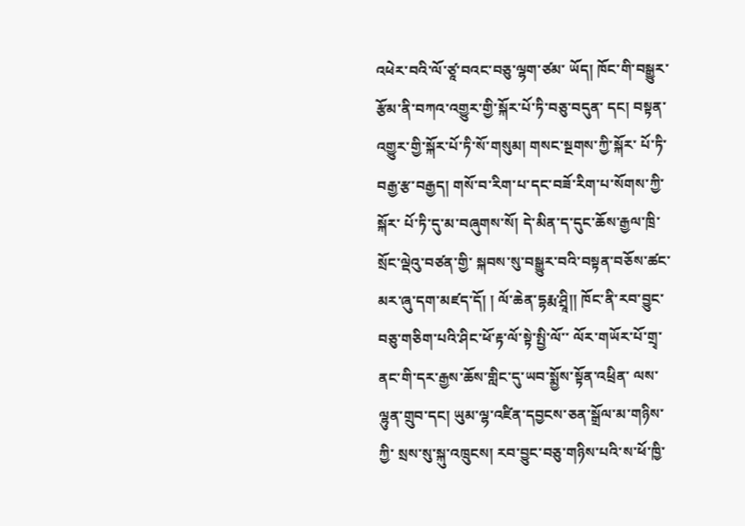འཕེར་བའི་ལོ་ཙཱ་བའང་བཅུ་ལྷག་ཙམ་ ཡོད། ཁོང་གི་བསྒྱུར་རྩོམ་ནི་བཀའ་འགྱུར་གྱི་སྐོར་པོ་ཏི་བཅུ་བདུན་ དང། བསྟན་འགྱུར་གྱི་སྐོར་པོ་ཏི་སོ་གསུམ། གསང་སྔགས་ཀྱི་སྐོར་ པོ་ཏི་བརྒྱ་རྩ་བརྒྱད། གསོ་བ་རིག་པ་དང་བཟོ་རིག་པ་སོགས་ཀྱི་སྐོར་ པོ་ཏི་དུ་མ་བཞུགས་སོ། དེ་མིན་ད་དུང་ཆོས་རྒྱལ་ཁྲི་སྲོང་ལྡེའུ་བཙན་གྱི་ སྐབས་སུ་བསྒྱུར་བའི་བསྟན་བཅོས་ཚང་མར་ཞུ་དག་མཛད་དོ། ། ལོ་ཆེན་དྷརྨ་ཤྲཱི།། ཁོང་ནི་རབ་བྱུང་བཅུ་གཅིག་པའི་ཤིང་ཕོ་རྟ་ལོ་སྟེ་སྤྱི་ལོ་་ ལོར་གཡོར་པོ་གྲྭ་ནང་གི་དར་རྒྱས་ཆོས་གླིང་དུ་ཡབ་སྨྱོས་སྟོན་འཕྲིན་ ལས་ལྷུན་གྲུབ་དང། ཡུམ་ལྷ་འཛིན་དབྱངས་ཅན་སྒྲོལ་མ་གཉིས་ཀྱི་ སྲས་སུ་སྐུ་འཁྲུངས། རབ་བྱུང་བཅུ་གཉིས་པའི་ས་ཕོ་ཁྱི་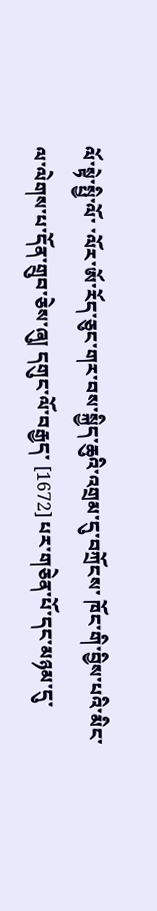ལོ་སྟེ་སྤྱི་ལོ་ ་ལོར་ཨོ་རོད་ཅུང་གར་བས་སྐྱིད་ཆུའི་འགྲམ་དུ་བཀྲོངས་ ཁོང་གི་བྱིས་པའི་མིང་ལ་ལེགས་པ་དོན་གྲུབ་ཅེས་ཞུ། དགུང་ལོ་བརྒྱད་ [1672] པར་གཅེན་པོ་དང་མཉམ་དུ་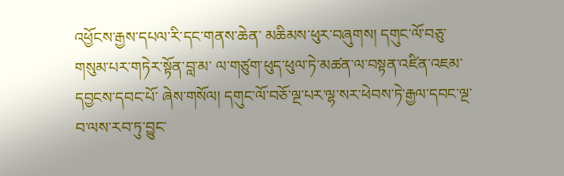འཕྱོངས་རྒྱས་དཔལ་རི་དང་གནས་ཆེན་ མཆིམས་ཕུར་བཞུགས། དགུང་ལོ་བཅུ་གསུམ་པར་གཏེར་སྟོན་བླ་མ་ ལ་གཙུག་ཕུད་ཕུལ་ཏེ་མཚན་ལ་བསྟན་འཛིན་འཇམ་དབྱངས་དབང་པོ་ ཞེས་གསོལ། དགུང་ལོ་བཅོ་ལྔ་པར་ལྷ་སར་ཕེབས་ཏེ་རྒྱལ་དབང་ལྔ་ བ་ལས་རབ་ཏུ་བྱུང་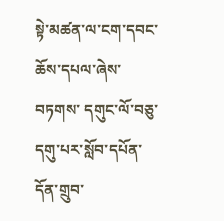སྟེ་མཚན་ལ་ངག་དབང་ཆོས་དཔལ་ཞེས་བཏགས་ དགུང་ལོ་བཅུ་དགུ་པར་སློབ་དཔོན་དོན་གྲུབ་